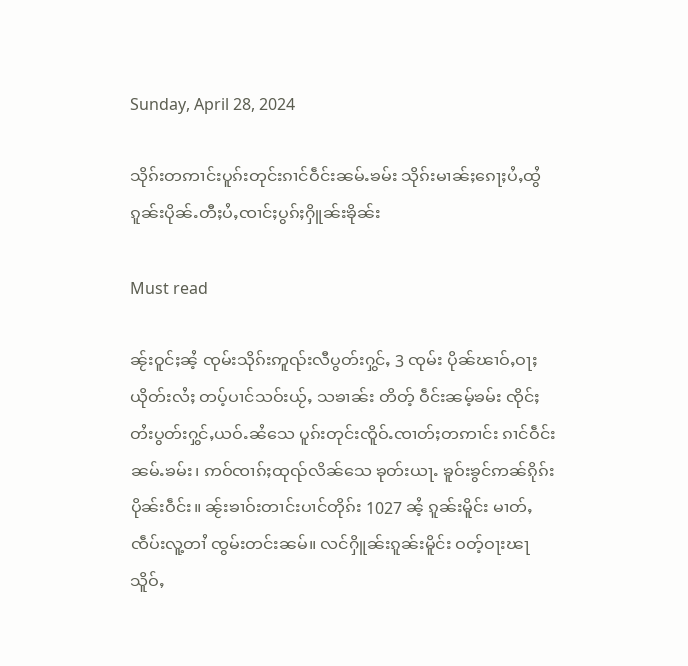Sunday, April 28, 2024

သိုၵ်းတဢၢင်းပူၵ်းတုင်းၵၢင်ဝဵင်းၼမ်ႉၶမ်း သိုၵ်းမၢၼ်ႈၵေႃႈပႆႇထွႆ ၵူၼ်းပိုၼ်ႉတီႈပႆႇၸၢင်ႈပွၵ်ႈႁိူၼ်းၶိုၼ်း

Must read

ၼႂ်းဝူင်ႈၼႆ့ ၸုမ်းသိုၵ်းဢူၺ်းလီပွတ်းႁွင်ႇ 3 ၸုမ်း ပိုၼ်ၽၢဝ်ႇဝႃႈ ယိုတ်းလႆႈ တပ့်ပၢင်သဝ်းယႂ်ႇ သၶၢၼ်း တိတ့် ဝဵင်းၼမ့်ၶမ်း ၸိုင်ႈတႆးပွတ်းႁွင်ႇယဝ်ႉၼႆသေ ပူၵ်းတုင်းၸိူဝ်ႉၸၢတ်ႈတဢၢင်း ၵၢင်ဝဵင်းၼမ်ႉၶမ်း၊ ဢဝ်ၸၢၵ်ႈထုၺ်လိၼ်သေ ၶုတ်းယႃႉ ၶူဝ်းၶွင်ဢၼ်ၵိုၵ်းပိုၼ်းဝဵင်း။ ၼႂ်းၶၢဝ်းတၢင်းပၢင်တိုၵ်း 1027 ၼႆ့ ၵူၼ်းမိူင်း မၢတ်ႇၸဵပ်းလူ့တၢႆ ၸွမ်းတင်းၼမ်။ လင်ႁိူၼ်းၵူၼ်းမိူင်း ဝတ့်ဝႃးၽႃသိူဝ်ႇ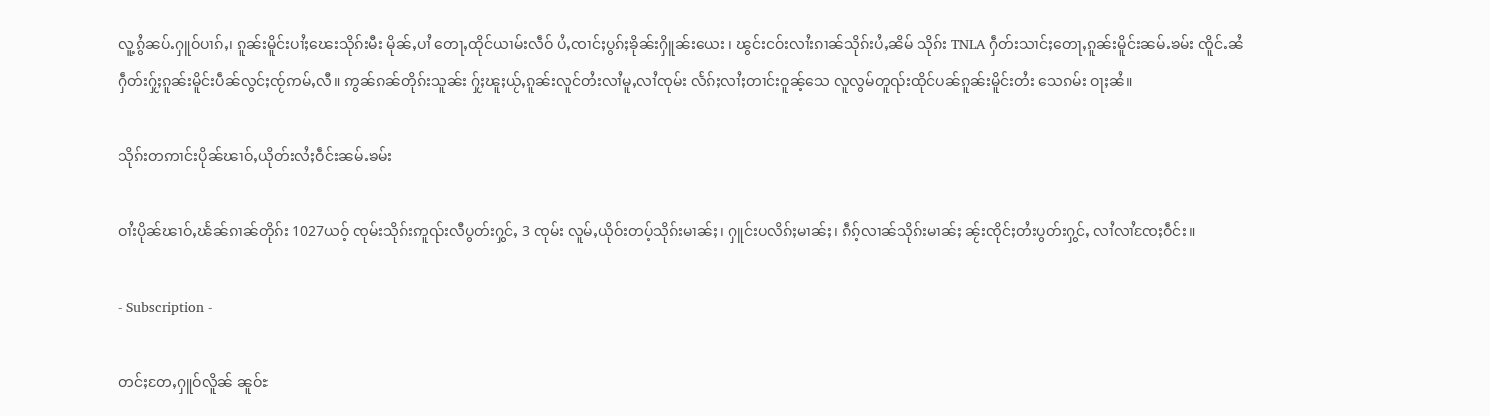လူ့ၵွႆၼပ်ႉႁူဝ်ပၢၵ်ႇ၊ ၵူၼ်းမိူင်းပၢႆႈၽေးသိုၵ်းမီး မိုၼ်ႇပၢႆ တေႃႇထိုင်ယၢမ်းလဵဝ် ပႆႇၸၢင်ႈပွၵ်ႈၶိုၼ်းႁိူၼ်းယေး ၊ ၽွင်းငဝ်းလၢႆးၵၢၼ်သိုၵ်းပႆႇၼိမ် သိုၵ်း TNLA ႁဵတ်းသၢင်ႈတေႃႇၵူၼ်းမိူင်းၼမ်ႉၶမ်း ၸိူင်ႉၼႆ ႁဵတ်းႁႂ်ႈၵူၼ်းမိူင်းပဵၼ်လွင်ႈၸႂ်ဢမ်ႇလီ။ ဢွၼ်ၵၼ်တိုၵ်းသူၼ်း ႁႂ်ႈၽူႈယႂ်ႇၵူၼ်းလူင်တႆးလၢႆမူႇလၢႆၸုမ်း လႅၵ်ႈလၢႆႈတၢင်းဝူၼ့်သေ လူလွမ်တူၺ်းထိုင်ပၼ်ၵူၼ်းမိူင်းတႆး သေၵမ်း ဝႃႈၼႆ။

သိုၵ်းတဢၢင်းပိုၼ်ၽၢဝ်ႇယိုတ်းလႆႈဝဵင်းၼမ်ႉၶမ်း

ဝၢႆးပိုၼ်ၽၢဝ်ႇၽႅၼ်ၵၢၼ်တိုၵ်း 1027ယဝ့် ၸုမ်းသိုၵ်းဢူၺ်းလီပွတ်းႁွင်ႇ 3 ၸုမ်း လူမ်ႇယိုဝ်းတပ့်သိုၵ်းမၢၼ်ႈ၊ ႁူင်းပလိၵ်ႈမၢၼ်ႈ၊ ၵဵၵ့်လၢၼ်သိုၵ်းမၢၼ်ႈ ၼႂ်းၸိုင်ႈတႆးပွတ်းႁွင်ႇ လၢႆလၢႆၸႄႈဝဵင်း။

- Subscription -

တင်ႈတႄႇႁူဝ်လိူၼ် ၼူဝ်ႊ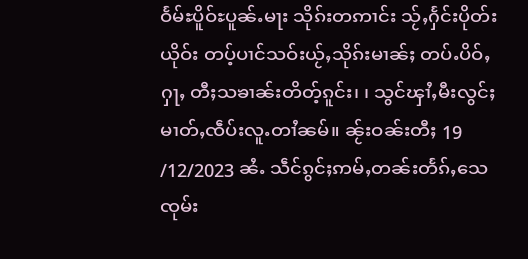ဝႅမ်ႊပိူဝ်ႊပူၼ်ႉမႃး သိုၵ်းတဢၢင်း သႂ်ႇႁႅင်းပိုတ်းယိုဝ်း တပ့်ပၢင်သဝ်းယႂ်ႇသိုၵ်းမၢၼ်ႈ တပ်ႉပိဝ်ႇႁႃႇ တီႈသၶၢၼ်းတိတ့်ၵူင်း၊ ၊ သွင်ၾၢႆႇမီးလွင်ႈမၢတ်ႇၸဵပ်းလူႉတၢႆၼမ်။ ၼႂ်းဝၼ်းတီႈ 19 /12/2023 ၼႆႉ သဵင်ၵွင်ႈဢမ်ႇတၼ်းတႅၵ်ႇသေ ၸုမ်း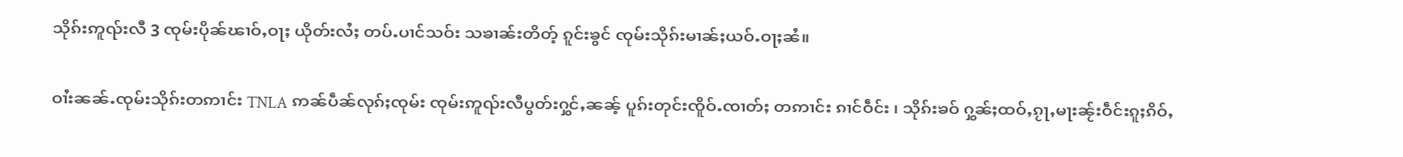သိုၵ်းဢူၺ်းလီ 3 ၸုမ်းပိုၼ်ၽၢဝ်ႇဝႃႈ ယိုတ်းလႆႈ တပ်ႉပၢင်သဝ်း သၶၢၼ်းတိတ့် ၵူင်းၶွင် ၸုမ်းသိုၵ်းမၢၼ်ႈယဝ်ႉဝႃႈၼႆ။

ဝၢႆးၼၼ်ႉၸုမ်းသိုၵ်းတဢၢင်း TNLA ဢၼ်ပဵၼ်လုၵ်ႈၸုမ်း ၸုမ်းဢူၺ်းလီပွတ်းႁွင်ႇၼၼ့် ပူၵ်းတုင်းၸိူဝ်ႉၸၢတ်ႈ တဢၢင်း ၵၢင်ဝဵင်း ၊ သိုၵ်းၶဝ် ႁွၼ်ႈထဝ်ႇၵႂႃႇမႃးၼႂ်းဝဵင်းၵူႈၵိဝ်ႇ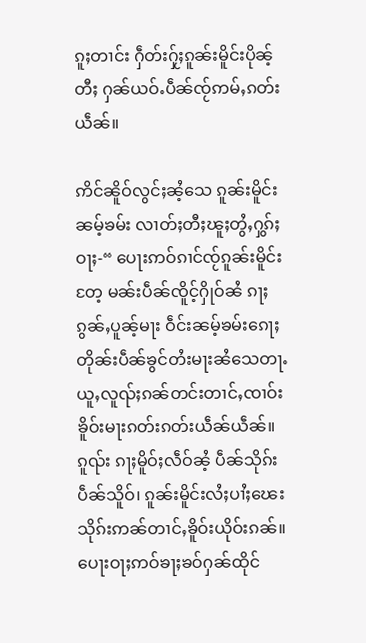ၵူႈတၢင်း ႁဵတ်းႁႂ်ႈၵူၼ်းမိူင်းပိုၼ့်တီႈ ႁၼ်ယဝ်ႉပဵၼ်ၸႂ်ဢမ်ႇၵတ်းယဵၼ်။

ဢိင်ၼိူဝ်လွင်ႈၼႆ့သေ ၵူၼ်းမိူင်းၼမ့်ၶမ်း လၢတ်ႈတီႈၽူႈတွႆႇႁွၵ်ႈဝႃႈ-“ ပေႃးဢဝ်ၵၢင်ၸႂ်ၵူၼ်းမိူင်းတႄ့ မၼ်းပဵၼ်ၸိူင့်ႁိုဝ်ၼႆ ၵႃႈၵွၼ်ႇပူၼ့်မႃး ဝဵင်းၼမ့်ၶမ်းၵေႃႈ တိုၼ်းပဵၼ်ၶွင်တႆးမႃးၼႆသေတႃႉ ယူႇလူၺ်ႈၵၼ်တင်းတၢင်ႇၸၢဝ်းၶိူဝ်းမႃးၵတ်းၵတ်းယဵၼ်ယဵၼ်။ ၵူၺ်း ၵႃႈမိူဝ်ႈလဵဝ်ၼႆ့ ပဵၼ်သိုၵ်းပဵၼ်သိူဝ်၊ ၵူၼ်းမိူင်းလႆႈပၢႆႈၽေးသိုၵ်းဢၼ်တၢင်ႇၶိူဝ်းယိုဝ်းၵၼ်။ ပေႃးဝႃႈဢဝ်ၶႃႈၶဝ်ႁၼ်ထိုင်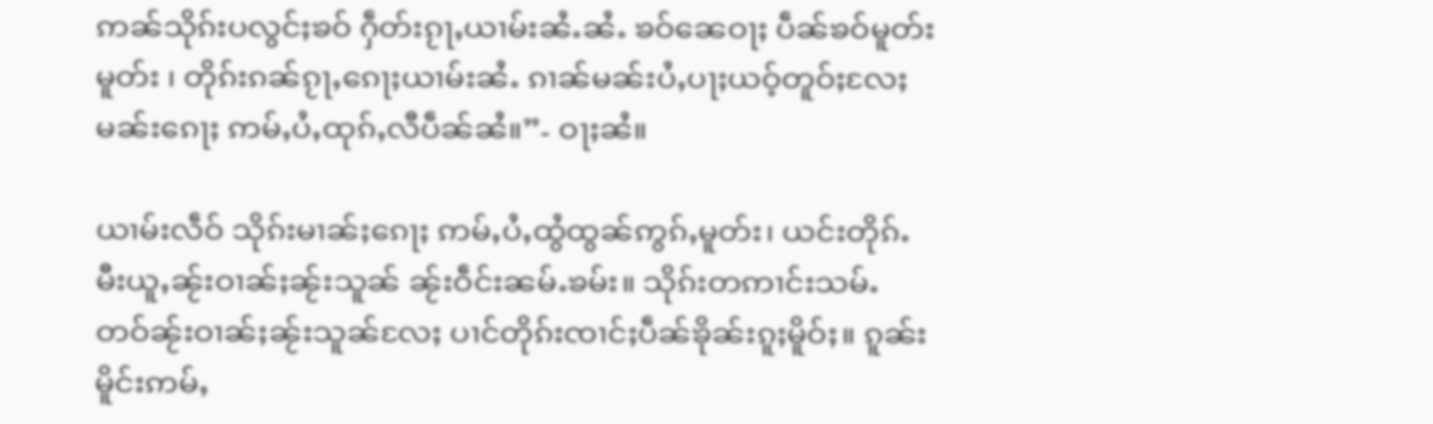ဢၼ်သိုၵ်းပလွင်ႈၶဝ် ႁဵတ်းၵႂႃႇယၢမ်းၼႆႉၼႆႉ ၶဝ်ၼေဝႃႈ ပဵၼ်ၶဝ်မူတ်းမူတ်း ၊ တိုၵ်းၵၼ်ၵႂႃႇၵေႃႈယၢမ်းၼႆႉ ၵၢၼ်မၼ်းပႆႇပႃႈယဝ့်တူဝ်ႈလႄႈ မၼ်းၵေႃႈ ဢမ်ႇပႆႇထုၵ်ႇလီပဵၼ်ၼႆ။”- ဝႃႈၼႆ။

ယၢမ်းလဵဝ် သိုၵ်းမၢၼ်ႈၵေႃႈ ဢမ်ႇပႆႇထွႆထွၼ်ဢွၵ်ႇမူတ်း၊ ယင်းတိုၵ်ႉမီးယူႇၼႂ်းဝၢၼ်ႈၼႂ်းသူၼ် ၼႂ်းဝဵင်းၼမ်ႉၶမ်း။ သိုၵ်းတဢၢင်းသမ်ႉ တဝ်ၼႂ်းဝၢၼ်ႈၼႂ်းသူၼ်လႄႈ ပၢင်တိုၵ်းၸၢင်ႈပဵၼ်ၶိုၼ်းၵူႈမိူဝ်ႈ။ ၵူၼ်းမိူင်းဢမ်ႇ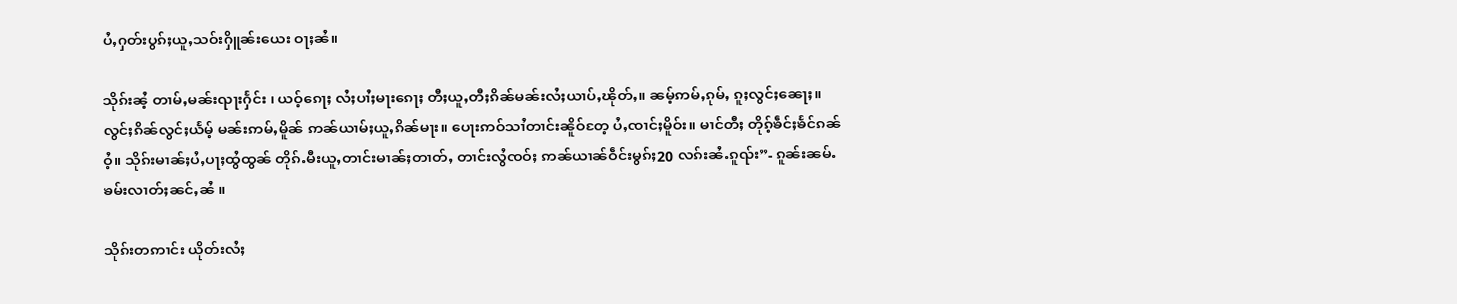ပႆႇႁတ်းပွၵ်ႈယူႇသဝ်းႁိူၼ်းယေး ဝႃႈၼႆ။

သိုၵ်းၼႆ့ တၢမ်ႇမၼ်းၺႃးႁႅင်း ၊ ယဝ့်ၵေႃႈ လႆႈပၢႆႈမႃးၵေႃႈ တီႈယူႇတီႈၵိၼ်မၼ်းလႆႈယၢပ်ႇၽိုတ်ႇ။ ၼမ့်ဢမ်ႇၵုမ်ႇ ၵူႈလွင်ႈၼေႃႈ။ လွင်ႈၵိၼ်လွင်ႈယႅမ့် မၼ်းဢမ်ႇမိူၼ် ဢၼ်ယၢမ်ႈယူႇၵိၼ်မႃး။ ပေႃးဢဝ်သၢႆတၢင်းၼိူဝ်တႄ့ ပႆႇၸၢင်ႈမိူဝ်း။ မၢင်တီႈ တိုၵ့်ၶဵင်ႈၶႅင်ၵၼ်ဝႆ့။ သိုၵ်းမၢၼ်ႈပႆႇပႃႈထွႆထွၼ် တိုၵ်ႉမီးယူႇတၢင်းမၢၼ်ႈတၢတ်ႇ တၢင်းလွႆၸဝ်ႈ ဢၼ်ယၢၼ်ဝဵင်းမွၵ်ႈ20 လၵ်းၼႆႉၵူၺ်း”- ၵူၼ်းၼမ်ႉၶမ်းလၢတ်ႈၼင်ႇၼႆ ။

သိုၵ်းတဢၢင်း ယိုတ်းလႆႈ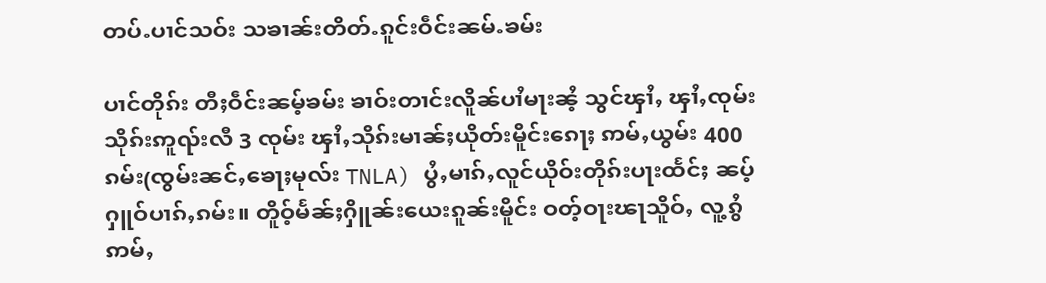တပ်ႉပၢင်သဝ်း သၶၢၼ်းတိတ်ႉၵူင်းဝဵင်းၼမ်ႉၶမ်း

ပၢင်တိုၵ်း တီႈဝဵင်းၼမ့်ၶမ်း ၶၢဝ်းတၢင်းလိူၼ်ပၢႆမႃးၼႆ့ သွင်ၾၢႆႇ ၾၢႆႇၸုမ်းသိုၵ်းဢူၺ်းလီ 3 ၸုမ်း ၾၢႆႇသိုၵ်းမၢၼ်ႈယိုတ်းမိူင်းၵေႃႈ ဢမ်ႇယွမ်း 400 ၵမ်း(ၸွမ်းၼင်ႇၶေႃႈမုလ်း TNLA) ပွႆႇမၢၵ်ႇလူင်ယိုဝ်းတိုၵ်းပႃးထႅင်ႈ ၼပ့်ႁူဝ်ပၢၵ်ႇၵမ်း။ တိူဝ့်မႅၼ်ႈႁိူၼ်းယေးၵူၼ်းမိူင်း ဝတ့်ဝႃးၽႃသိူဝ်ႇ လူ့ၵွႆ ဢမ်ႇ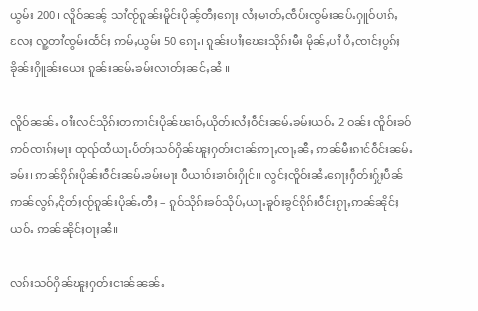ယွမ်း 200 ၊ လိူဝ်ၼၼ့် သၢႆၸႂ်ၵူၼ်းမိူင်းပိုၼ့်တီႈၵေႃႈ လႆႈမၢတ်ႇၸဵပ်းၸွမ်းၼပ်ႉႁူဝ်ပၢၵ်ႇလႄႈ လူ့တၢႆၸွမ်းထႅင်ႈ ဢမ်ႇယွမ်း 50 ၵေႃႉ၊ ၵူၼ်းပၢႆႈၽေးသိုၵ်းမီး မိုၼ်ႇပၢႆ ပႆႇၸၢင်ႈပွၵ်ႈၶိုၼ်းႁိူၼ်းယေး ၵူၼ်းၼမ်ႉၶမ်းလၢတ်ႈၼင်ႇၼႆ ။

လိူဝ်ၼၼ်ႉ ဝၢႆးလင်သိုၵ်းတဢၢင်းပိုၼ်ၽၢဝ်ႇယိုတ်းလႆႈဝဵင်းၼမ်ႉၶမ်းယဝ်ႉ 2 ဝၼ်း ၸိူဝ်းၶဝ်ဢဝ်ၸၢၵ်ႈမႃး ထုၺ်ထႆယႃႉပႅတ်ႈသဝ်ႁိၼ်ၽူႈႁတ်းငၢၼ်ဢႃႇၸႃႇၼီႇ ဢၼ်မီးၵၢင်ဝဵင်းၼမ်ႉၶမ်း၊ ဢၼ်ၵိုၵ်းပိုၼ်းဝဵင်းၼမ်ႉၶမ်းမႃး ပီယၢဝ်းၶၢဝ်းႁိုင်။ လွင်ႈၸိူဝ်းၼႆႉၵေႃႈႁဵတ်းႁႂ်ႈပဵၼ်ဢၼ်လွၵ်ႇငိုတ်ႈၸႂ်ၵူၼ်းပိုၼ်ႉတီႈ – ၵူဝ်သိုၵ်းၶဝ်သိုပ်ႇယႃႉၶူဝ်းၶွင်ၵိုၵ်းဝဵင်းၵႂႃႇဢၼ်ၼိုင်ႈယဝ်ႉ ဢၼ်ၼိုင်ႈဝႃႈၼႆ။

လၵ်းသဝ်ႁိၼ်ၽူႈႁတ်းငၢၼ်ၼၼ်ႉ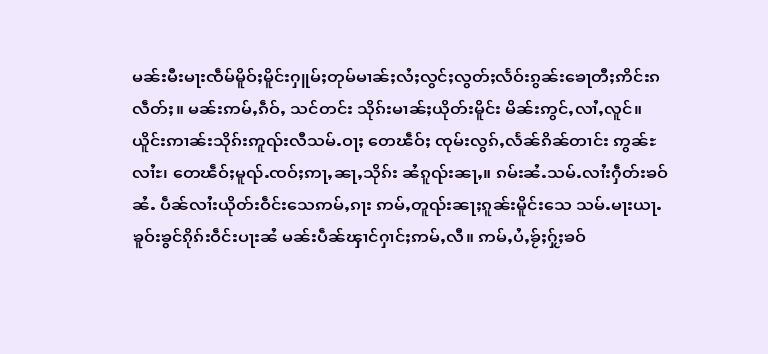မၼ်းမီးမႃးၸဵမ်မိူဝ်ႈမိူင်းႁူမ်ႈတုမ်မၢၼ်ႈလႆႈလွင်ႈလွတ်ႈလႅဝ်းၵွၼ်းၶေႃတီႈဢိင်းၵလဵတ်ႈ။ မၼ်းဢမ်ႇၵဵဝ်ႇ သင်တင်း သိုၵ်းမၢၼ်ႈယိုတ်းမိူင်း မိၼ်းဢွင်ႇလၢႆႇလူင်။ ယိူင်းဢၢၼ်းသိုၵ်းဢူၺ်းလီသမ်ႉဝႃႈ တေၽဵဝ်ႈ ၸုမ်းလွၵ်ႇလႅၼ်ၵိၼ်တၢင်း ဢွၼ်ႊလၢႆႊ၊ တေၽဵဝ်ႈမူၺ်ႉၸဝ်ႈဢႃႇၼႃႇသိုၵ်း ၼႆၵူၺ်းၼႃႇ။ ၵမ်းၼႆႉသမ်ႉလၢႆးႁဵတ်းၶဝ်ၼႆႉ ပဵၼ်လၢႆးယိုတ်းဝဵင်းသေဢမ်ႇၵႃး ဢမ်ႇတူၺ်းၼႃႈၵူၼ်းမိူင်းသေ သမ်ႉမႃးယႃႉၶူဝ်းၶွင်ၵိုၵ်းဝဵင်းပႃးၼႆ မၼ်းပဵၼ်ၾၢင်ႁၢင်ႈဢမ်ႇလီ။ ဢမ်ႇပႆႇၶႂ်ႈႁႂ်ႈၶဝ်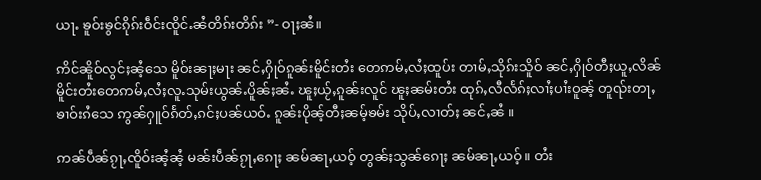ယႃႉ ၶူဝ်းၶွင်ၵိုၵ်းဝဵင်းၸိူင်ႉၼႆတိၵ်းတိၵ်း ”- ဝႃႈၼႆ။

ဢိင်ၼိူဝ်လွင်ႈၼႆ့သေ မိူဝ်းၼႃႈမႃး ၼင်ႇႁိုဝ်ၵူၼ်းမိူင်းတႆး တေဢမ်ႇလႆႈထူပ်း တၢမ်ႇသိုၵ်းသိူဝ် ၼင်ႇႁိုဝ်တီႈယူႇလိၼ်မိူင်းတႆးတေဢမ်ႇလႆႈလူႉသုမ်းယွၼ်ႉပိူၼ်ႈၼႆႉ ၽူႈယႂ်ႇၵူၼ်းလူင် ၽူႈၼမ်းတႆး ထုၵ်ႇလီလႅၵ်ႈလၢႆႈပၢႆးဝူၼ့် တူၺ်းတႃႇၶၢဝ်းၵႆသေ ဢွၼ်ႁူဝ်ၵႅတ်ႇၵင်ႈပၼ်ယဝ်ႉ ၵူၼ်းပိုၼ့်တီႈၼမ့်ၶမ်း သိုပ်ႇလၢတ်ႈ ၼင်ႇၼႆ ။

ဢၼ်ပဵၼ်ၵႂႃႇၸိူဝ်းၼႆ့ၼႆ့ မၼ်းပဵၼ်ၵႂႃႇၵေႃႈ ၼမ်ၼႃႇယဝ့် တွၼ်ႈသွၼ်ၵေႃႈ ၼမ်ၼႃႇယဝ့်။ တႆး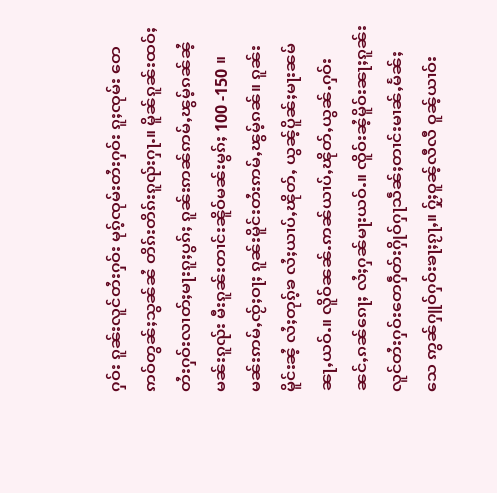ႁဝ်း ၵူၼ်းလူင်တႆးႁဝ်း မုၵ့်ၸုမ်းတႆးႁဝ်း ၵူႈၸုမ်း တေဢဝ်တွၼ်ႈသွၼ်ၼႆ တိၵ်းတိၵ်းၵူၺ်းႁႃႉ။ မိူၼ်ၵူၼ်းထဝ်ႈတႆးႁဝ်းလၢတ်ႈမႃးၵူႈပွၵ်ႈ ၵူၼ်းဢၼ်ဢမ်ႇၽွမ့်ၵၼ်ၼႆ့ မၼ်းၵူၺ်း မီးၵူၼ်းတၢင်းၼိူဝ်မၼ်းမွၵ်ႈ 100 -150 ။ မၼ်းဢမ်ႇၸႂ်ႈဝႃႈ ၵူၼ်းမိူင်းတႆးဢမ်ႇၽွမ့်ၵၼ်။ ၵူၼ်းမိူင်းၼႆ့ လႆႈတုၵ့်ၶ လႆႈယၢပ်ႇၽိုတ်ႇ ယွၼ့်ပိူၼ်ႈမႃးၼမ်ၼႃႇယဝ်ႉ။ လိူဝ်ၼၼ်ႉဢၼ်ယၢပ်ႇၽိုတ်ႇယွၼ်ႉႁဝ်းၼင်ႇၵၼ်ၵေႃႈ လႆႈႁၼ်မႃးယဝ်ႉ။ ၸိူဝ်းၼႆ့မိူဝ်းၼႃႈၵူၼ်းလူင်တႆးႁဝ်းတေႁဵတ်းႁိုဝ်ႁႃသဵၼ်ႈတၢင်းမၢၼ်ႇမႅၼ်ႈသေ ဢွၼ်ႁူဝ်ႁဝ်းၶႃႈၵႂႃႇ။ ႁႂ်ႈဝူၼ့်လီလီ ဝူၼ့်ယၢဝ်း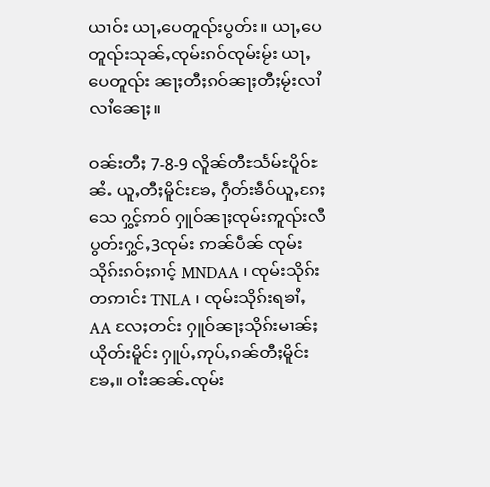ယၢဝ်း ယႃႇပေတူၺ်းပွတ်း။ ယႃႇပေတူၺ်းသုၼ်ႇၸုမ်းၵဝ်ၸုမ်းမႂ်း ယႃႇပေတူၺ်း ၼႃႈတီႈၵဝ်ၼႃႈတီႈမႂ်းလၢႆလၢႆၼေႃႈ။

ဝၼ်းတီႈ 7-8-9 လိူၼ်တီႊသႅမ်ႊပိူဝ်ႊၼႆႉ ယူႇတီႈမိူင်းၶႄႇ ႁဵတ်းၶဵဝ်ယူႇၵႄႈသေ ႁွင့်ဢဝ် ႁူဝ်ၼႃႈၸုမ်းဢူၺ်းလီပွတ်းႁွင်ႇ3ၸုမ်း ဢၼ်ပဵၼ် ၸုမ်းသိုၵ်းၵဝ်ႈၵၢင့် MNDAA ၊ ၸုမ်းသိုၵ်းတဢၢင်း TNLA ၊ ၸုမ်းသိုၵ်းရၶၢႆႇ AA လႄႈတင်း ႁူဝ်ၼႃႈသိုၵ်းမၢၼ်ႈယိုတ်းမိူင်း ႁူပ်ႇဢုပ်ႇၵၼ်တီႈမိူင်းၶႄႇ။ ဝၢႆးၼၼ်ႉၸုမ်း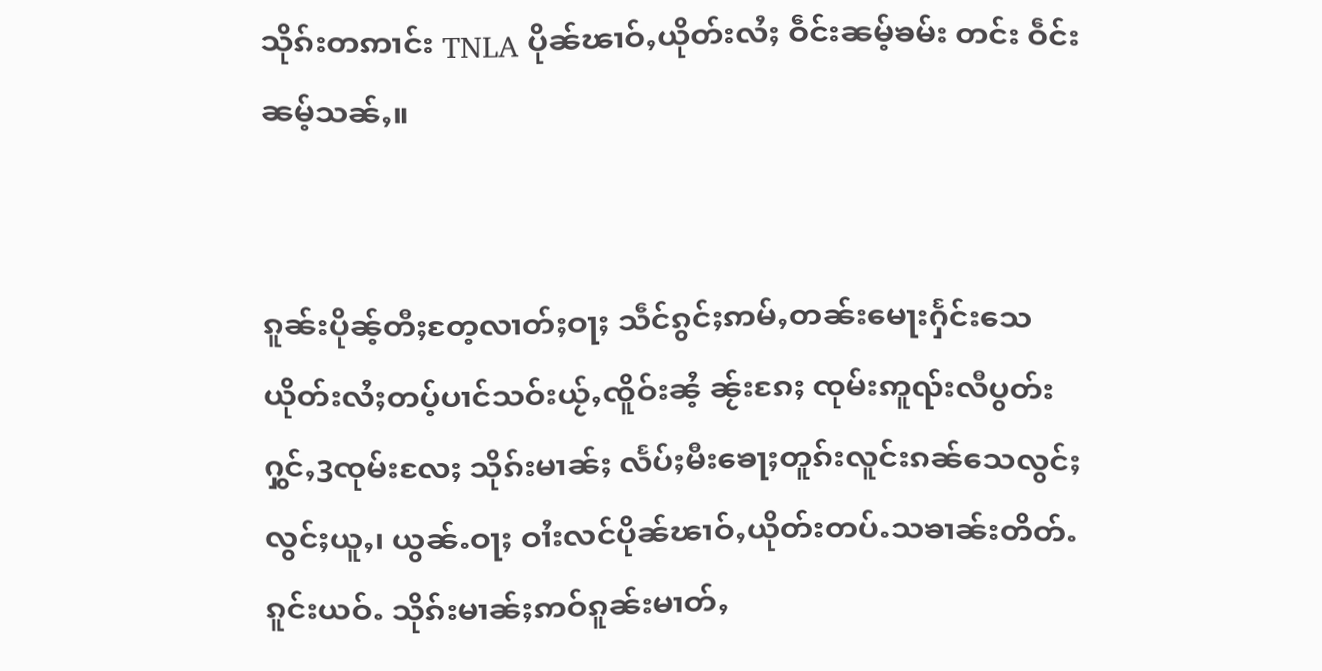သိုၵ်းတဢၢင်း TNLA ပိုၼ်ၽၢဝ်ႇယိုတ်းလႆႈ ဝဵင်းၼမ့်ၶမ်း တင်း ဝဵင်းၼမ့်သၼ်ႇ။


ၵူၼ်းပိုၼ့်တီႈတႄ့လၢတ်ႈဝႃႈ သဵင်ၵွင်ႈဢမ်ႇတၼ်းမေႃးႁႅင်းသေ ယိုတ်းလႆႈတပ့်ပၢင်သဝ်းယႂ်ႇၸိူဝ်းၼႆ့ ၼႂ်းၵႄႈ ၸုမ်းဢူၺ်းလီပွတ်းႁွင်ႇ3ၸုမ်းလႄႈ သိုၵ်းမၢၼ်ႈ လႅပ်ႈမီးၶေႃႈတူၵ်းလူင်းၵၼ်သေလွင်ႈလွင်ႈယူႇ၊ ယွၼ်ႉဝႃႈ ဝၢႆးလင်ပိုၼ်ၽၢဝ်ႇယိုတ်းတပ်ႉသၶၢၼ်းတိတ်ႉၵူင်းယဝ်ႉ သိုၵ်းမၢၼ်ႈဢဝ်ၵူၼ်းမၢတ်ႇ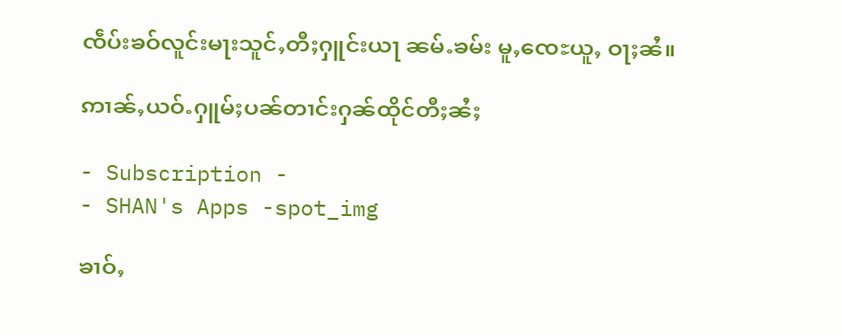ၸဵပ်းၶဝ်လူင်းမႃးသူင်ႇတီႈႁူင်းယႃ ၼမ်ႉၶမ်း မူႇၸေႊယူႇ ဝႃႈၼႆ။

ဢၢၼ်ႇယဝ်ႉႁူမ်ႈပၼ်တၢင်းႁၼ်ထိုင်တီႈၼႆႈ

- Subscription -
- SHAN's Apps -spot_img

ၶၢဝ်ႇ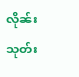လိုၼ်းသုတ်း